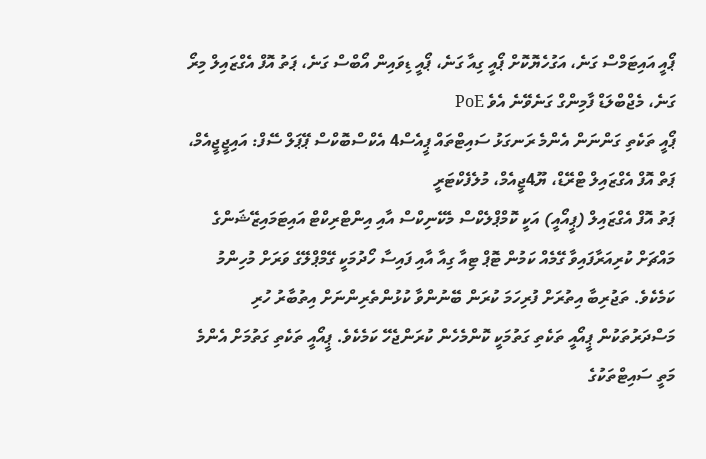ޕޯއީ އައިޓަމްސް ގަނެ، އަގުހެޔޮކޮށް ޕޯއީ ގިއާ ގަނެ، ޕޯއީ ޑިވައިން އޯބްސް ގަނެ، ޕަތު އޮފް އެގްޒައިލް މިރޯ ގަނެ، މެޖްބްލަޑް ފާމިންގް ގަނެވޭނެ އެވެ PoE
ޕޯއީ ތަކެތި ގަންނަން އެންމެ ރަނގަޅު ސައިޓްތައް ޕީއެސް4 އެކްސްބޮކްސް ޕޭޕަލް ސޭފް: އައިޖީޖީއެމް، ޕަތް އޮފް އެގްޒައިލް ޓްރޭޑް، ޔޫ4ޖީއެމް، މުލެފެކްޓަރީ
ޕަތު އޮފް އެގްޒައިލް (ޕީއޯއީ) އަކީ ކޮމްޕްލެކްސް މެކޭނިކްސް އާއި އިންޓްރިކްޓް އައިޓަމައިޒޭޝަންގެ މައްޗަށް ކުރިއަރާފައިވާ ގޭމެއް ކަމުން ޓޮޕް ޓިއާ ގިއާ އާއި ފައިސާ ހޯދުމަކީ ގޭމްޕްލޭގެ ވަރަށް މުހިންމު ކަމެކެވެ. ތަޖުރިބާ އިތުރަށް ފުރިހަމަ ކުރަން ބޭނުންވާ ކުޅުންތެރިންނަށް އިތުބާރު ހުރި މަސްދަރުތަކުން ޕީއޯއީ ތަކެތި ގަތުމަކީ ކޮންމެހެން ކުރަންޖެހޭ ކަމެކެވެ. ޕީއޯއީ ތަކެތި ގަތުމަށް އެންމެ މަތީ ސައިޓްތަކުގެ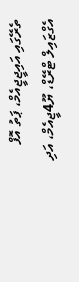ތެރޭގައި އައިޖީޖީއެމް، ޕަތު އޮފް އެގްޒައިލް ޓްރޭޑް، ޔޫ4ޖީއެމް، އަދި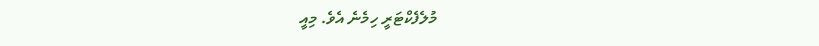މުލެފެކްޓަރީ ހިމެނެ އެވެ. މިއީ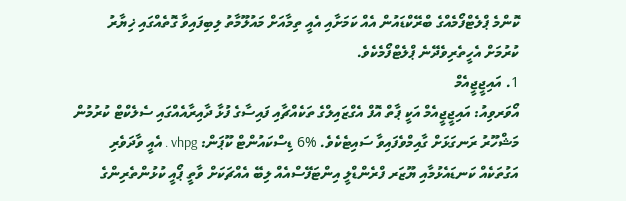ކޮންމެ ޕްލެޓްފޯމެއްގެ ބްރޭކްޑައުން އެއް ކަމަށާއި އެއީ ތިމާއަށް މައުލޫމާތު ލިބިފައިވާ ގޮތެއްގައި ޚިޔާރު ކުރުމަށް އެހީތެރިވެދޭނެ ޕްލެޓްފޯމެކެވެ.
1. އައިޖީޖީއެމް
އޯވަރވިއު: އައިޖީޖީއެމް އަކީ ޕާތް އޮފް އެގްޒައިލްގެ ތަކެއްޗާއި ފައިސާގެ ފުޅާ ދާއިރާއެއްގައި ސެލެކްޓް ކުރުމުން މަޝްހޫރު ރަނގަޅަށް ގާއިމްވެފައިވާ ސައިޓެކެވެ. %6 ޑިސްކައުންޓް ކޫޕަން: vhpg . އެއީ ވާދަވެރި އަގުތަކެއް ކަނޑައެޅުމާއި ޔޫޒަރ ފްރެންޑްލީ އިންޓަފޭސްއެއް ލިބޭ އެއްޗަކަށް ވާތީ ޕޯއީ ކުޅުންތެރިންގެ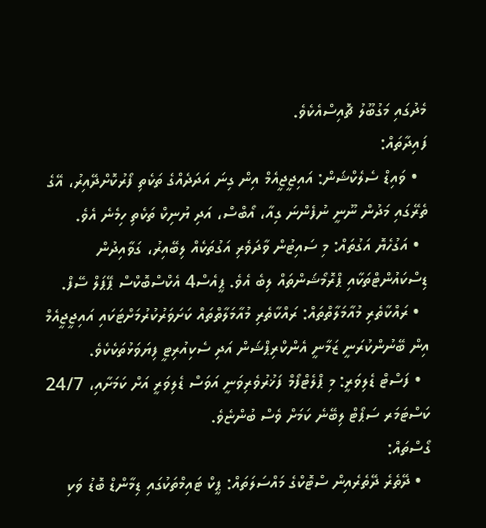މެދުގައި މަގުބޫލު ޗޮއިސްއެކެވެ.
ފައިދާތައް:
  • ވައިޑް ސެލެކްޝަން: އައިޖީޖީއެމް އިން ގިނަ އަދަދެއްގެ ތަކެތި ފޯރުކޮށްދޭއިރު، އޭގެ ތެރޭގައި މަދުން ނޫނީ ނުފެންނަ ގިއާ، އޯބްސް، އަދި ޔުނިކް ތަކެތި ހިމެނެ އެވެ.
  • އަގުހެޔޮ އަގުތައް: މި ސައިޓުން ވާދަވެރި އަގުތަކެއް ލިބޭއިރު، ގަވާއިދުން ޑިސްކައުންޓްތަކާއި ޕްރޮމޯޝަންތައް ލިބެ އެވެ. ޕީއެސް4 އެކްސްބޮކްސް ޕޭޕަލް ސޭފް.
  • ރައްކާތެރި މުއާމަލާތްތައް: ރައްކާތެރި މުއާމަލާތްތައް ކަށަވަރުކުރުމަށްޓަކައި އައިޖީޖީއެމް އިން ބޭނުންކުރަނީ ޒަމާނީ އެންކްރިޕްޝަން އަދި ސެކިއުރިޓީ ފިޔަވަޅުތަކެކެވެ.
  • ފަސްޓް ޑެލިވަރީ: މި ޕްލެޓްފޯމް ފަޚުރުވެރިވަނީ އަވަސް ޑެލިވަރީ އަށް ކަމަށާއި، 24/7 ކަސްޓަމަރ ސަޕޯޓް ލިބޭނެ ކަމަށް ވެސް ބުންޏެވެ.
ގޯސްތައް:
  • ދޭތެރެ ދޭތެރެއިން ސްޓޮކްގެ މައްސަލަތައް: ޕީކް ޓައިމްތަކުގައި ޑިމާންޑް ބޮޑު ވަކި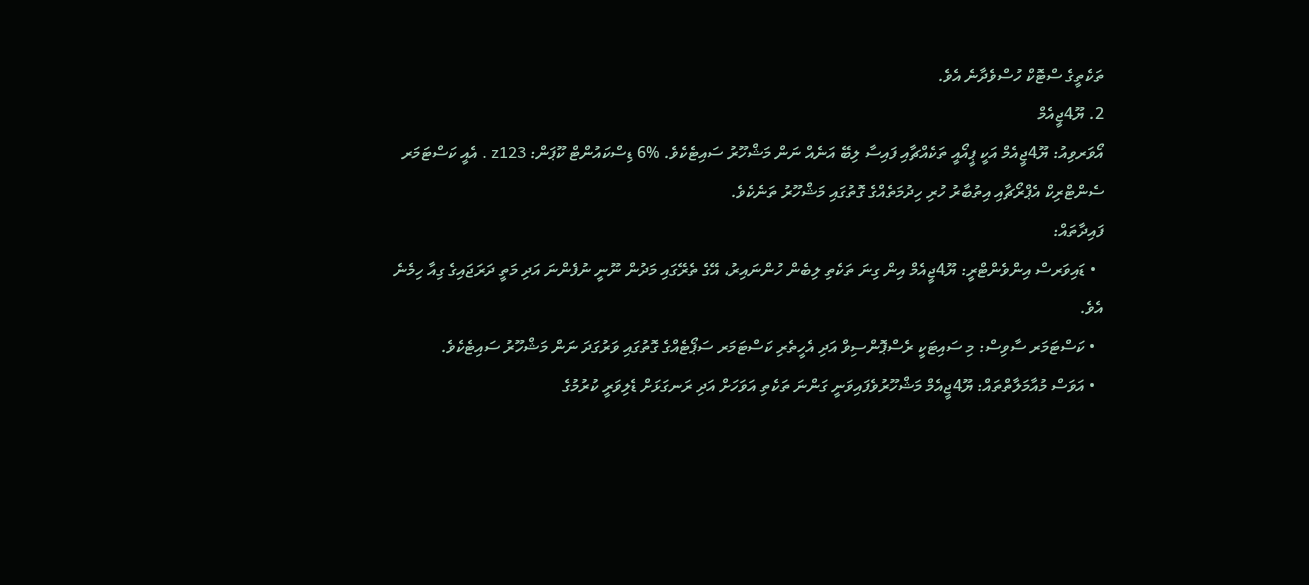ތަކެތީގެ ސްޓޮކް ހުސްވެދާނެ އެވެ.
2. ޔޫ4ޖީއެމް
އޯވަރވިއު: ޔޫ4ޖީއެމް އަކީ ޕީއޯއީ ތަކެއްޗާއި ފައިސާ ލިބޭ އަނެއް ނަން މަޝްހޫރު ސައިޓެކެވެ. %6 ޑިސްކައުންޓް ކޫޕަން: z123 . އެއީ ކަސްޓަމަރ ސެންޓްރިކް އެޕްރޯޗާއި އިތުބާރު ހުރި ހިދުމަތެއްގެ ގޮތުގައި މަޝްހޫރު ތަނެކެވެ.
ފައިދާތައް:
  • ޑައިވަރސް އިންވެންޓްރީ: ޔޫ4ޖީއެމް އިން ގިނަ ތަކެތި ލިބެން ހުންނައިރު، އޭގެ ތެރޭގައި މަދުން ނޫނީ ނުފެންނަ އަދި މަތީ ދަރަޖައިގެ ގިއާ ހިމެނެ އެވެ.
  • ކަސްޓަމަރ ސާވިސް: މި ސައިޓަކީ ރެސްޕޮންސިވް އަދި އެހީތެރި ކަސްޓަމަރ ސަޕޯޓެއްގެ ގޮތުގައި ވަރުގަދަ ނަން މަޝްހޫރު ސައިޓެކެވެ.
  • އަވަސް މުއާމަލާތްތައް: ޔޫ4ޖީއެމް މަޝްހޫރުވެފައިވަނީ ގަންނަ ތަކެތި އަވަހަށް އަދި ރަނގަޅަށް ޑެލިވަރީ ކުރުމުގެ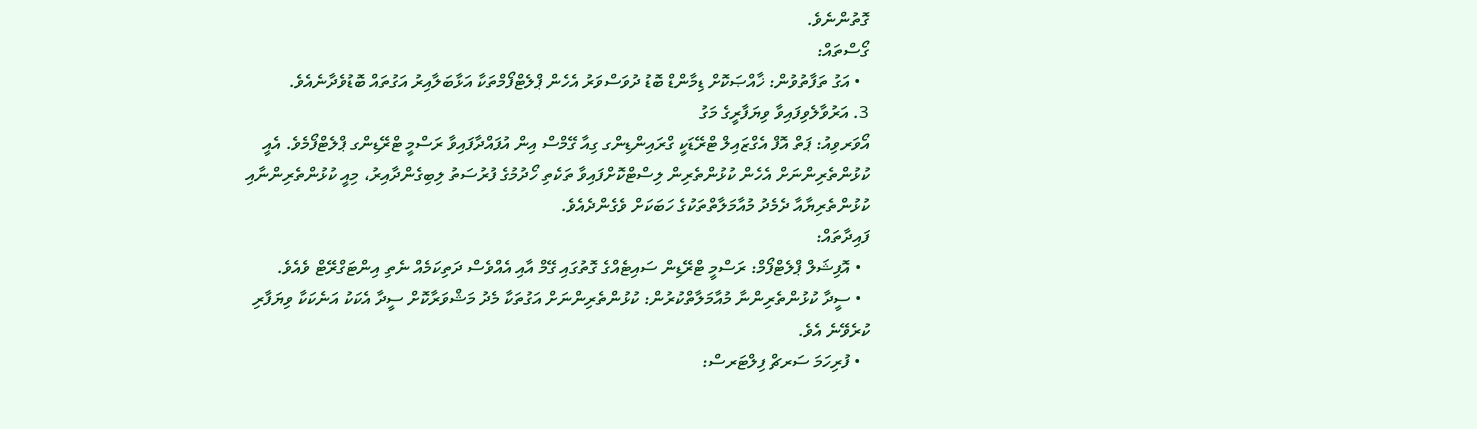ގޮތުންނެވެ.
ގޯސްތައް:
  • އަގު ތަފާތުވުން: ޚާއްޞަކޮށް ޑިމާންޑް ބޮޑު ދުވަސްވަރު އެހެން ޕްލެޓްފޯމްތަކާ އަޅާބަލާއިރު އަގުތައް ބޮޑުވެދާނެއެވެ.
3. އަރުވާލެވިފައިވާ ވިޔަފާރީގެ މަގު
އޯވަރވިއު: ޕަތް އޮފް އެގްޒައިލް ޓްރޭޑަކީ ގްރައިންޑިންގ ގިއާ ގޭމްސް އިން އުފައްދާފައިވާ ރަސްމީ ޓްރޭޑިންގ ޕްލެޓްފޯމެވެ. އެއީ ކުޅުންތެރިންނަށް އެހެން ކުޅުންތެރިން ލިސްޓްކޮށްފައިވާ ތަކެތި ހޯދުމުގެ ފުރުސަތު ލިބިގެންދާއިރު، މިއީ ކުޅުންތެރިންނާއި ކުޅުންތެރިޔާއާ ދެމެދު މުއާމަލާތްތަކުގެ ހަބަކަށް ވެގެންދެއެވެ.
ފައިދާތައް:
  • އޮފިޝަލް ޕްލެޓްފޯމް: ރަސްމީ ޓްރޭޑިން ސައިޓެއްގެ ގޮތުގައި ގޭމް އާއި އެއްވެސް ދަތިކަމެއް ނެތި އިންޓަގްރޭޓް ވެއެވެ.
  • ސީދާ ކުޅުންތެރިންނާ މުއާމަލާތްކުރުން: ކުޅުންތެރިންނަށް އަގުތަކާ މެދު މަޝްވަރާކޮށް ސީދާ އެކަކު އަނެކަކާ ވިޔަފާރި ކުރެވޭނެ އެވެ.
  • ފުރިހަމަ ސަރޗް ފިލްޓަރސް: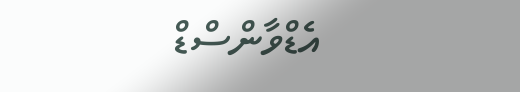އެޑްވާންސްޑް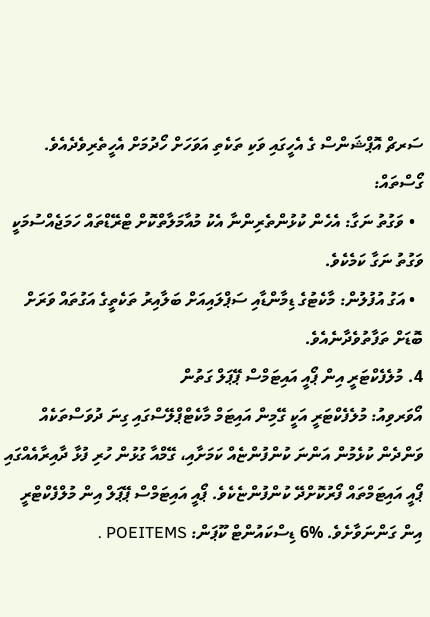ސަރޗް އޮޕްޝަންސް ގެ އެހީގައި ވަކި ތަކެތި އަވަހަށް ހޯދުމަށް އެހީތެރިވެދެއެވެ.
ގޯސްތައް:
  • ވަގުތު ނަގާ: އެހެން ކުޅުންތެރިންނާ އެކު މުއާމަލާތްކޮށް ޓްރޭޑްތައް ހަމަޖެއްސުމަކީ ވަގުތު ނަގާ ކަމެކެވެ.
  • އަގު އުފުލުން: މާކެޓުގެ ޑިމާންޑާއި ސަޕްލައިއަށް ބަލާއިރު ތަކެތީގެ އަގުތައް ވަރަށް ބޮޑަށް ތަފާތުވެދާނެއެވެ.
4. މުލެފެކްޓަރީ އިން ޕޯއީ އައިޓަމްސް ޕޭޕަލް ގަތުން
އޯވަރވިއު: މުލެފެކްޓަރީ އަކީ ގޭމިން އައިޓަމް މާކެޓްޕްލޭސްގައި ގިނަ ދުވަސްތަކެއް ވަންދެން ކުޅެމުން އަންނަ ކުންފުންޏެއް ކަމަށާއި، ގޭމްއާ ގުޅުން ހުރި ފުޅާ ދާއިރާއެއްގައި ޕޯއީ އައިޓަމްތައް ފޯރުކޮށްދޭ ކުންފުންޏެކެވެ. ޕޯއީ އައިޓަމްސް ޕޭޕަލް އިން މުލްފެކްޓްރީ އިން ގަންނަވާށެވެ. %6 ޑިސްކައުންޓް ކޫޕަން: POEITEMS .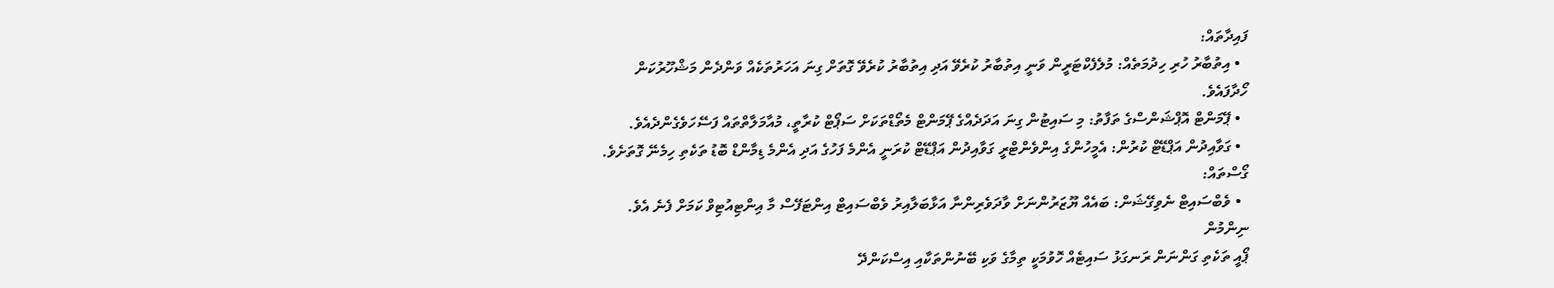ފައިދާތައް:
  • އިތުބާރު ހުރި ހިދުމަތެއް: މުލެފެކްޓަރީން ވަނީ އިތުބާރު ކުރެވޭ އަދި އިތުބާރު ކުރެވޭ ގޮތަށް ގިނަ އަހަރުތަކެއް ވަންދެން މަޝްހޫރުކަން ހޯދާފައެވެ.
  • ޕޭމަންޓް އޮޕްޝަންސްގެ ތަފާތު: މި ސައިޓުން ގިނަ އަދަދެއްގެ ޕޭމަންޓް މެތޯޑްތަކަށް ސަޕޯޓް ކުރާތީ، މުއާމަލާތްތައް ފަސޭހަވެގެންދެއެވެ.
  • ގަވާއިދުން އަޕްޑޭޓް ކުރުން: އެމީހުންގެ އިންވެންޓްރީ ގަވާއިދުން އަޕްޑޭޓް ކުރަނީ އެންމެ ފަހުގެ އަދި އެންމެ ޑިމާންޑް ބޮޑު ތަކެތި ހިމެނޭ ގޮތަށެވެ.
ގޯސްތައް:
  • ވެބްސައިޓް ނެވިގޭޝަން: ބައެއް ޔޫޒަރުންނަށް ވާދަވެރިންނާ އަޅާބަލާއިރު ވެބްސައިޓް އިންޓަފޭސް މާ އިންޓިއުޓިވް ކަމަށް ފެނެ އެވެ.
ނިންމުން
ޕޯއީ ތަކެތި ގަންނަން ރަނގަޅު ސައިޓެއް ހޮވުމަކީ ތިމާގެ ވަކި ބޭނުންތަކާއި އިސްކަންދޭ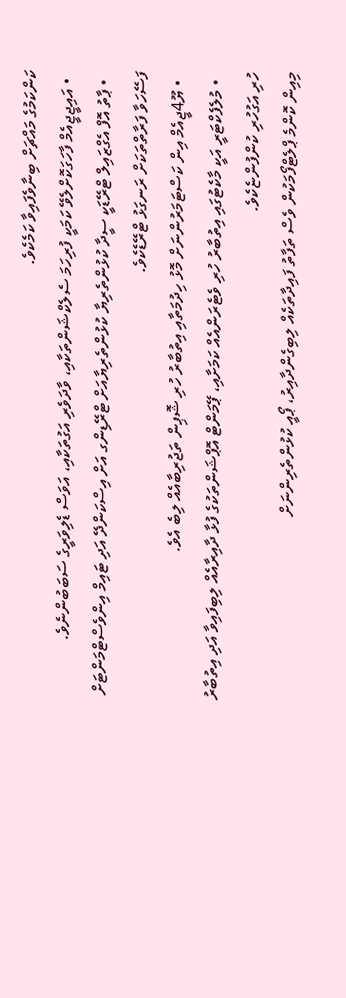ކަންކަމުގެ މައްޗަށް ބިނާވެފައިވާ ކަމެކެވެ.
  • އައިޖީޖީއެމް ފާހަގަކޮށްލެވޭ ކަމަކީ ފުރިހަމަ ސެލެކްޝަންތަކާއި، ވާދަވެރި އަގުތަކާއި، އަވަސް ޑެލިވަރީގެ ސަބަބުންނެވެ.
  • ޕާތު އޮފް އެގްޒައިލް ޓްރޭޑަކީ ސީދާ ކުޅުންތެރިޔާ ކުޅުންތެރިޔާއަށް ޓްރޭޑިންގ އަށް އިސްކަންދޭ އަދި ޓައިމް އިންވެސްޓްމަންޓަށް ފަސޭހަވާ ފަރާތްތަކަށް ރަނގަޅު ޓްރޭޑެކެވެ.
  • ޔޫ4ޖީއެމް އިން ކަސްޓަމަރުންނަށް މޮޅު ހިދުމަތާއި އިތުބާރު ހުރި ޝޮޕިން ތަޖުރިބާއެއް ލިބެ އެވެ.
  • މުލެފެކްޓަރީ އަކީ މާކެޓުގައި އިތުބާރު ހުރި ވެޓެރަންއެއް ކަމަށާއި، ޕޭމަންޓް އޮޕްޝަންތަކުގެ ފުޅާ ދާއިރާއެއް ލިބިފައިވާ އަދި އިތުބާރު ހުރި އަގުހުރި ކުންފުންޏެކެވެ.
މިއިން ކޮންމެ ޕްލެޓްފޯމަކުން ވެސް ތަފާތު ފައިދާތަކެއް ލިބިގެންދާއިރު، ޕޯއީ ކުޅުންތެރިންނަށް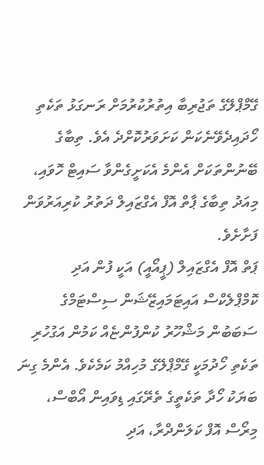ގޭމްޕްލޭގެ ތަޖުރިބާ އިތުރުކުރުމަށް ރަނގަޅު ތަކެތި ހޯދައިދެވޭނެކަން ކަށަވަރުކޮށްދެ އެވެ. ތިބާގެ ބޭނުންތަކަށް އެންމެ އެކަށީގެންވާ ސައިޓް ހޮވައި، މިއަދު ތިބާގެ ޕާތް އޮފް އެގްޒައިލް ދަތުރު ކުރިއަރުވަން ފަށާށެވެ.
ޕަތް އޮފް އެގްޒައިލް (ޕީއޯއީ) އަކީ ފުން އަދި ކޮމްޕްލެކްސް އައިޓަމައިޒޭޝަން ސިސްޓަމްގެ ސަބަބުން މަޝްހޫރު ކުންފުންޏެއް ކަމުން އަގުހުރި ތަކެތި ހޯދުމަކީ ގޭމްޕްލޭގެ މުހިއްމު ކަމެކެވެ. އެންމެ ގިނަ ބަޔަކު ހޯދާ ތަކެތީގެ ތެރޭގައި ޑިވައިން އޯބްސް، މިރޯސް އޮފް ކަލަންދްރާ، އަދި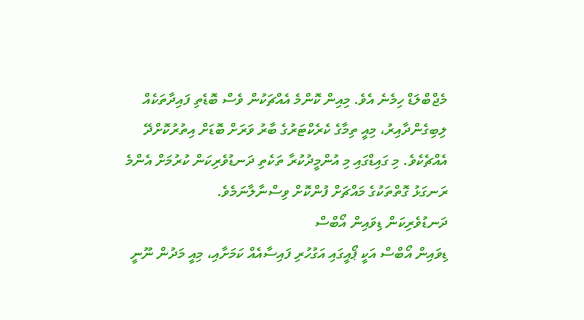މެޖްބްލަޑް ހިމެނެ އެވެ. މިއިން ކޮންމެ އެއްޗަކުން ވެސް ބޮޑެތި ފައިދާތަކެއް ލިބިގެންދާއިރު، މިއީ ތިމާގެ ކެރެކްޓަރުގެ ބާރު ވަރަށް ބޮޑަށް އިތުރުކޮށްދޭ އެއްޗެކެވެ. މި ގައިޑްގައި މި އުންމީދުކުރާ ތަކެތި ދަނޑުވެރިކަން ކުރުމަށް އެންމެ ރަނގަޅު ގޮތްތަކުގެ މައްޗަށް ފުންކޮށް ވިސްނާލާނަމެވެ.
ދަނޑުވެރިކަން ޑިވައިން އޯބްސް
ޑިވައިން އޯބްސް އަކީ ޕޯއީގައި އަގުހުރި ފައިސާއެއް ކަމަށާއި، މިއީ މަދުން ނޫނީ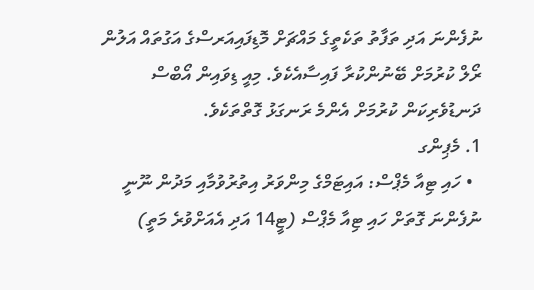ނުފެންނަ އަދި ތަފާތު ތަކެތީގެ މައްޗަށް މޮޑިފައިއަރސްގެ އަގުތައް އަލުން ރޯލް ކުރުމަށް ބޭނުންކުރާ ފައިސާއެކެވެ. މިއީ ޑިވައިން އޯބްސް ދަނޑުވެރިކަން ކުރުމަށް އެންމެ ރަނގަޅު ގޮތްތަކެވެ.
1. މެޕިންގ
  • ހައި ޓިއާ މެޕްސް: އައިޓަމްގެ މިންވަރު އިތުރުވުމާއި މަދުން ނޫނީ ނުފެންނަ ގޮތަށް ހައި ޓިއާ މެޕްސް (ޓީ14 އަދި އެއަށްވުރެ މަތީ)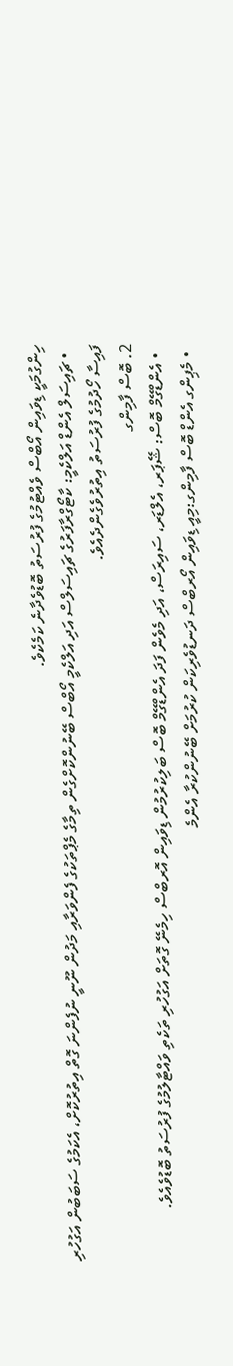ހިންގުމަކީ ޑިވައިން އޯބްސް ވެއްޓުމުގެ ފުރުސަތު ބޮޑުވެދާނެ ކަމެކެވެ.
  • ޗައިސަލް އެންޑް އަލްކެމީ: ކާޓޯގްރާފަރުގެ ޗައިސަލްސް އަދި އަލްކެމީ އޯބްސް ބޭނުންކޮށްގެން ތިމާގެ މެޕްތަކުގެ ފެންވަރާއި މަދުން ނޫނީ ނުފެންނަ ގޮތް އިތުރުކޮށް، އެކަމުގެ ސަބަބުން އަގުހުރި ފައިސާ ހޯދުމުގެ ފުރުސަތު އިތުރުވެގެންދެއެވެ.
2. ބޮސް ފާމިންގ
  • އެންޑްގޭމް ބޮސް: ޝޭޕަރ، އެލްޑަރ، ސައިރަސް، އަދި މެވެން ފަދަ އެންޑްގޭމް ބޮސް ބަލިކުރުމުން ޑިވައިން އޮރބްސް ހިމެނޭ ގޮތަށް އަގުހުރި ތަކެތި ވައްޓާލުމުގެ ފުރުސަތު ބޮޑުވެއެވެ.
  • މެޕިންގ އެންޑް ބޮސް ފާމިންގ:މިއީ ޑިވައިން އޯރބްސް ދަނޑުވެރިކަން ކުރުމަށް ބޭނުންކުރާ އެންމެ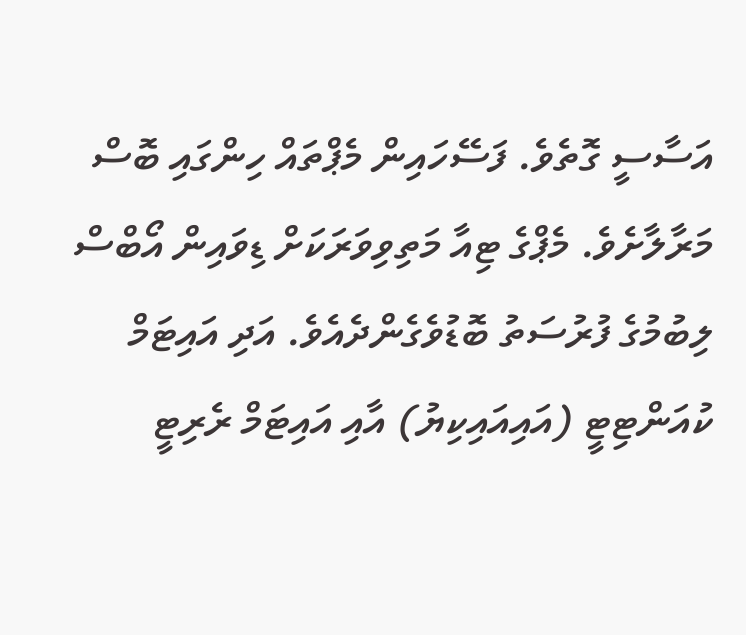އަސާސީ ގޮތެވެ. ފަސޭހައިން މެޕްތައް ހިންގައި ބޮސް މަރާލާށެވެ. މެޕްގެ ޓިއާ މަތިވިވަރަކަށް ޑިވައިން އޯބްސް ލިބުމުގެ ފުރުސަތު ބޮޑުވެގެންދެއެވެ. އަދި އައިޓަމް ކުއަންޓިޓީ (އައިއައިކިޔު) އާއި އައިޓަމް ރެރިޓީ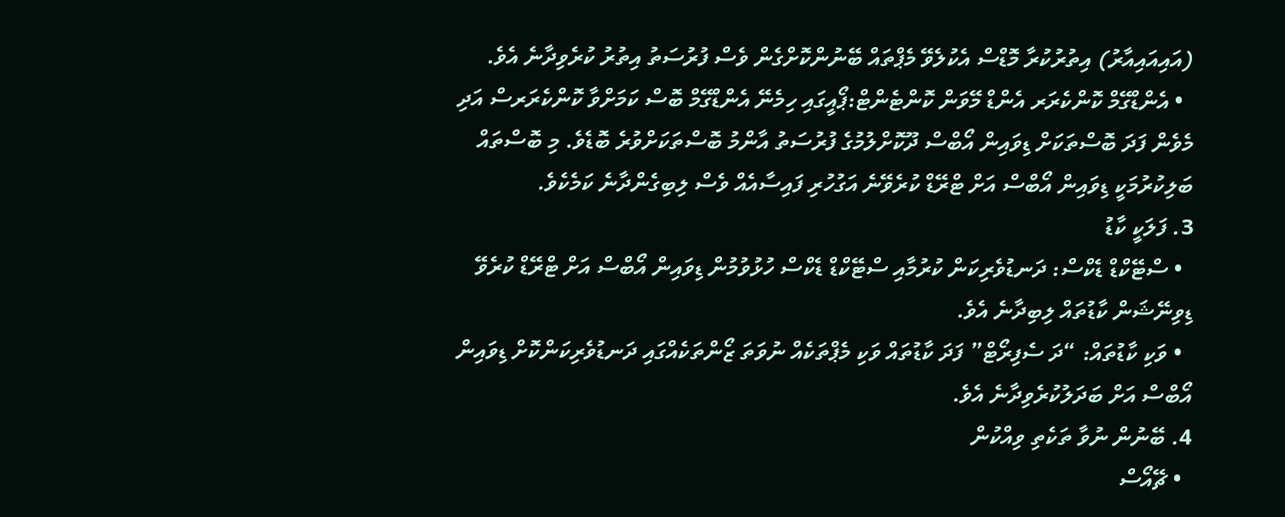(އައިއައިއާރު) އިތުރުކުރާ މޮޑްސް އެކުލެވޭ މެޕްތައް ބޭނުންކޮށްގެން ވެސް ފުރުސަތު އިތުރު ކުރެވިދާނެ އެވެ.
  • އެންޑްގޭމް ކޮންކެރަރ އެންޑް މޭވަން ކޮންޓެންޓް:ޕޯއީގައި ހިމެނޭ އެންޑްގޭމް ބޮސް ކަމަށްވާ ކޮންކެރަރސް އަދި މެވެން ފަދަ ބޮސްތަކަށް ޑިވައިން އޯބްސް ދޫކޮށްލުމުގެ ފުރުސަތު އާންމު ބޮސްތަކަށްވުރެ ބޮޑެވެ. މި ބޮސްތައް ބަލިކުރުމަކީ ޑިވައިން އޯބްސް އަށް ޓްރޭޑް ކުރެވޭނެ އަގުހުރި ފައިސާއެއް ވެސް ލިބިގެންދާނެ ކަމެކެވެ.
3. ފަލަކީ ކާޑު
  • ސްޓޭކްޑް ޑެކްސް: ދަނޑުވެރިކަން ކުރުމާއި ސްޓޭކްޑް ޑެކްސް ހުޅުވުމުން ޑިވައިން އޯބްސް އަށް ޓްރޭޑް ކުރެވޭ ޑިވިނޭޝަން ކާޑުތައް ލިބިދާނެ އެވެ.
  • ވަކި ކާޑުތައް: “ދަ ސެފިރޯޓް” ފަދަ ކާޑުތައް ވަކި މެޕްތަކެއް ނުވަތަ ޒޯންތަކެއްގައި ދަނޑުވެރިކަންކޮށް ޑިވައިން އޯބްސް އަށް ބަދަލުކުރެވިދާނެ އެވެ.
4. ބޭނުން ނުވާ ތަކެތި ވިއްކުން
  • ޗޭއޯސް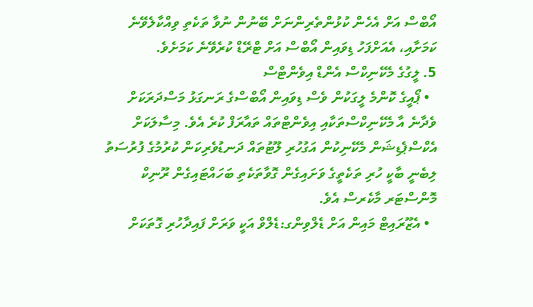އޯބްސް އަށް އެހެން ކުޅުންތެރިންނަށް ބޭނުން ނުވާ ތަކެތި ވިއްކާލެވޭނެ ކަމަށާއި، އެއަށްފަހު ޑިވައިން އޯބްސް އަށް ޓްރޭޑް ކުރެވޭނެ ކަމަށެވެ.
5. ލީގުގެ މެކޭނިކްސް އެންޑް އިވެންޓްސް
  • ޕޯއީގެ ކޮންމެ ލީގަކުން ވެސް ޑިވައިން އޯބްސްގެ ރަނގަޅު މަސްދަރަކަށް ވެދާނެ އާ މެކޭނިކްސްތަކާއި އިވެންޓްތައް ތައާރަފް ކުރެ އެވެ. މިސާލަކަށް އެކްސްޕެޑިޝަން މެކޭނިކުން އަގުހުރި ލޫޓުތައް ދަނޑުވެރިކަން ކުރުމުގެ ފުރުސަތު ލިބެނީ ބާކީ ހުރި ތަކެތީގެ ވަށައިގެން ގޮވާތަކެތި ބަހައްޓައިގެން ރޫނިކް މޮންސްޓަރ މާކެރސް އެވެ.
  • އެޒޫރައިޓް މައިން އަށް ޑެލްވިންގ:ޑެލްވް އަކީ ވަރަށް ފައިދާހުރި ގޮތަކަށް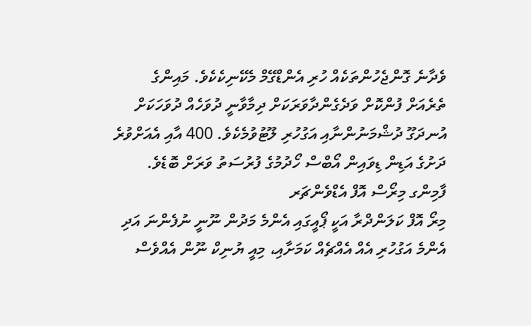ވެދާނެ ގޮންޖެހުންތަކެއް ހުރި އެންޑްގޭމް މެކޭނިކެކެވެ. މައިންގެ ތެރެއަށް ފުންކޮށް ވަދެގެންދާވަރަކަށް ދިމާވާނީ ދުވަހެއް ދުވަހަކަށް އުނދަގޫ ދުޝްމަނުންނާއި އަގުހުރި ލޫޓުވުމެކެވެ. 400 އާއި އެއަށްވުރެ ދަށުގެ އަޑިން ޑިވައިން އޯބްސް ހޯދުމުގެ ފުރުސަތު ވަރަށް ބޮޑެވެ.
ފާމިންގ މިރޯސް އޮފް އެޑްވެންޗަރ
މިރޯ އޮފް ކަލަންދްރާ އަކީ ޕޯއީގައި އެންމެ މަދުން ނޫނީ ނުފެންނަ އަދި އެންމެ އަގުހުރި އެއް އެއްޗެއް ކަމަށާއި، މިއީ ޔުނިކް ނޫން އެއްވެސް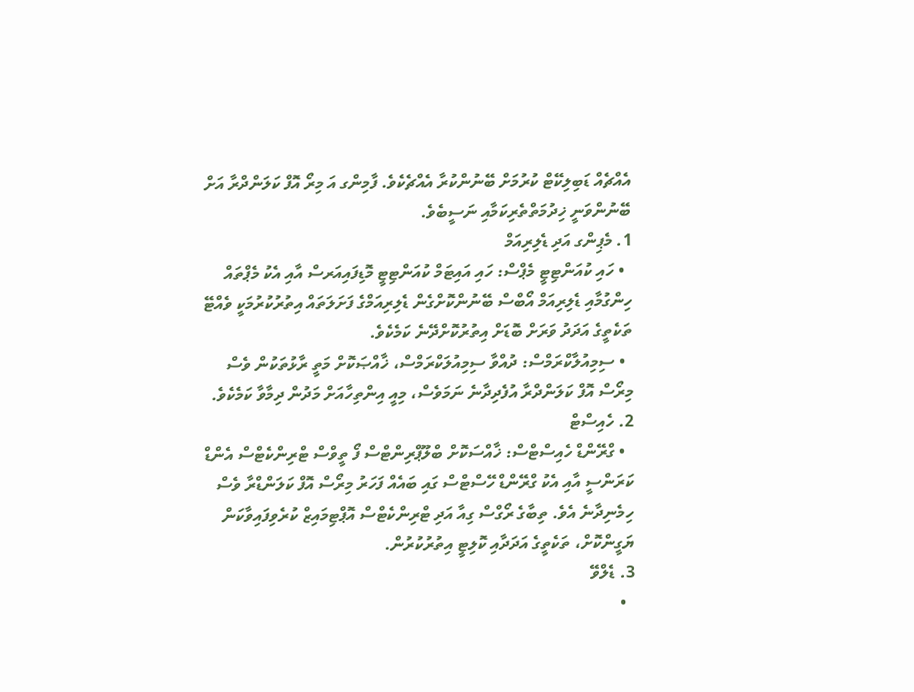އެއްޗެއް ޑަބިލިކޭޓް ކުރުމަށް ބޭނުންކުރާ އެއްޗެކެވެ. ފާމިންގ އަ މިރޯ އޮފް ކަލަންދްރާ އަށް ބޭނުންވަނީ ޚިދުމަތްތެރިކަމާއި ނަސީބެވެ.
1. މެޕިންގ އަދި ޑެލިރިއަމް
  • ހައި ކުއަންޓިޓީ މެޕްސް: ހައި އައިޓަމް ކުއަންޓިޓީ މޮޑިފައިއަރސް އާއި އެކު މެޕްތައް ހިންގުމާއި ޑެލިރިއަމް އޯބްސް ބޭނުންކޮށްގެން ޑެލިރިއަމްގެ ފަށަލަތައް އިތުރުކުރުމަކީ ވެއްޓޭ ތަކެތީގެ އަދަދު ވަރަށް ބޮޑަށް އިތުރުކޮށްދޭނެ ކަމެކެވެ.
  • ސިމިއުލާކްރަމްސް: ދުއްވާ ސިމިއުލަކްރަމްސް، ޚާއްޞަކޮށް މަތީ ރާޅުތަކުން ވެސް މިރޯސް އޮފް ކަލަންދްރާ އުފެދިދާނެ ނަމަވެސް، މިއީ އިންތިހާއަށް މަދުން ދިމާވާ ކަމެކެވެ.
2. ހެއިސްޓް
  • ގްރޭންޑް ހެއިސްޓްސް: ޚާއްސަކޮށް ބްލޫޕްރިންޓްސް ފޯ ތީވްސް ޓްރިންކެޓްސް އެންޑް ކަރަންސީ އާއި އެކު ގްރޭންޑް ހޭސްޓްސް ގައި ބައެއް ފަހަރު މިރޯސް އޮފް ކަލަންޑްރާ ވެސް ހިމެނިދާނެ އެވެ. ތިބާގެ ރޯގްސް ގިއާ އަދި ޓްރިންކެޓްސް އޮޕްޓިމައިޒް ކުރެވިފައިވާކަން ޔަގީންކޮށް، ތަކެތީގެ އަދަދާއި ކޮލިޓީ އިތުރުކުރުން.
3. ޑެލްވޭ
  •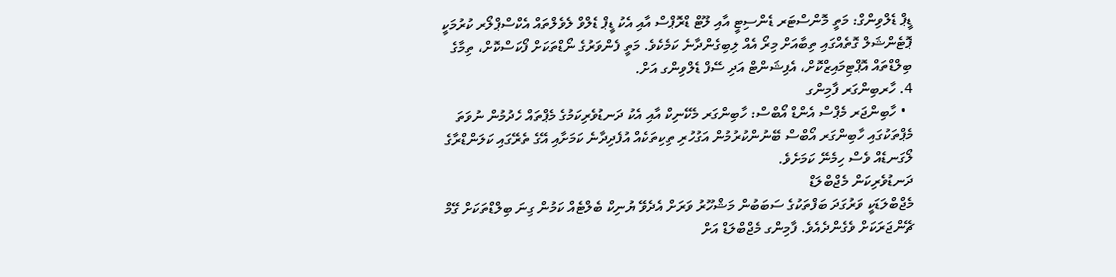ޑީޕް ޑެލްވިންގް: މަތީ މޮންސްޓަރ ޑެންސިޓީ އާއި ލޫޓް ޑްރޮޕްސް އާއި އެކު ޑީޕް ޑެލްވް ލެވެލްތައް އެކްސްޕްލޯރ ކުރުމަކީ ޕޮޓެންޝަލް ގޮތެއްގައި ތިބާއަށް މިރޯ އެއް ލިބިގެންދާނެ ކަމެކެވެ. މަތީ ފެންވަރުގެ ނޯޑްތަކަށް ފޯކަސްކޮށް، ތިމާގެ ބިލްޑްތައް އޮޕްޓިމައިޒްކޮށް، އެފިޝަންޓް އަދި ސޭފް ޑެލްވިންގ އަށް.
4. ހާރބިންގަރ ފާމިންގ
  • ހާބިންޖަރ މެޕްސް އެންޑް އޯބްސް: ހާބިންގަރ މެކޭނިކް އާއި އެކު ދަނޑުވެރިކަމުގެ މެޕްތައް ހެދުމުން ނުވަތަ މެޕްތަކުގައި ހާބިންގަރ އޯބްސް ބޭނުންކުރުމުން އަގުހުރި ތިކިތަކެއް އުފެދިދާނެ ކަމަށާއި އޭގެ ތެރޭގައި ކަލަންޑްރާގެ ލޯގަނޑެއް ވެސް ހިމެނޭ ކަމަށެވެ.
ދަނޑުވެރިކަން މެޖްބްލަޑް
މެޖްބްލަޑަކީ ވަރުގަދަ ބަފްތަކުގެ ސަބަބުން މަޝްހޫރު ވަރަށް އެދެވޭ ޔުނިކް ބެލްޓެއް ކަމުން ގިނަ ބިލްޑްތަކަށް ގޭމް ޗޭންޖަރަކަށް ވެގެންދެއެވެ. ފާމިންގ މެޖްބްލަޑް އަށް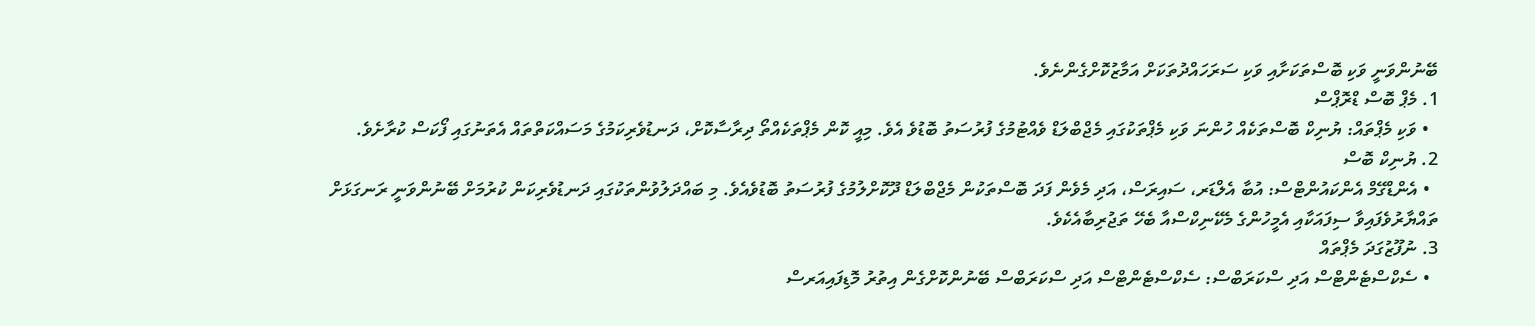ބޭނުންވަނީ ވަކި ބޮސްތަކަށާއި ވަކި ސަރަހައްދުތަކަށް އަމާޒުކޮށްގެންނެވެ.
1. މެޕް ބޮސް ޑްރޮޕްސް
  • ވަކި މެޕްތައް: ޔުނިކް ބޮސްތަކެއް ހުންނަ ވަކި މެޕްތަކުގައި މެޖްބްލަޑް ވެއްޓުމުގެ ފުރުސަތު ބޮޑުވެ އެވެ. މިއީ ކޮން މެޕްތަކެއްތޯ ދިރާސާކޮށް، ދަނޑުވެރިކަމުގެ މަސައްކަތްތައް އެތަނުގައި ފޯކަސް ކުރާށެވެ.
2. ޔުނިކް ބޮސް
  • އެންޑްގޭމް އެންކައުންޓްސް: އުބާ އެލްޑަރ، ސައިރަސް، އަދި މެވެން ފަދަ ބޮސްތަކުން މެޖްބްލަޑް ދޫކޮށްލުމުގެ ފުރުސަތު ބޮޑުވެއެވެ. މި ބައްދަލުވުންތަކުގައި ދަނޑުވެރިކަން ކުރުމަށް ބޭނުންވަނީ ރަނގަޅަށް ތައްޔާރުވެފައިވާ ސިފައަކާއި އެމީހުންގެ މެކޭނިކްސްއާ ބެހޭ ތަޖުރިބާއެކެވެ.
3. ނުފޫޒުގަދަ މެޕްތައް
  • ސެކްސްޓެންޓްސް އަދި ސްކަރަބްސް: ސެކްސްޓެންޓްސް އަދި ސްކަރަބްސް ބޭނުންކޮށްގެން އިތުރު މޮޑިފައިއަރސް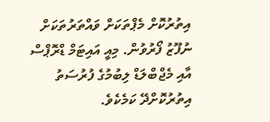އިތުރުކޮށް މެޕްތަކަށް ވައްތަރުތަކަށް ނުފޫޒު ފޯރުވުން. މިއީ އައިޓަމް ޑްރޮޕްސް އާއި މެޖްބްލަޑް ލިބުމުގެ ފުރުސަތު އިތުރުކޮށްދޭ ކަމެކެވެ.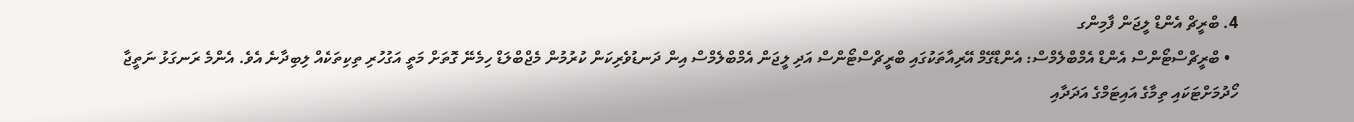4. ބްރީޗް އެންޑް ލީޖަން ފާމިންގ
  • ބްރީޗްސްޓޯންސް އެންޑް އެމްބްލެމްސް: އެންޑްގޭމް އޭރިއާތަކުގައި ބްރީޗްސްޓޯންސް އަދި ލީޖަން އެމްބްލެމްސް އިން ދަނޑުވެރިކަން ކުރުމުން މެޖްބްލަޑް ހިމެނޭ ގޮތަށް މަތީ އަގުހުރި ތިކިތަކެއް ލިބިދާނެ އެވެ. އެންމެ ރަނގަޅު ނަތީޖާ ހޯދުމަށްޓަކައި ތިމާގެ އައިޓަމްގެ އަދަދާއި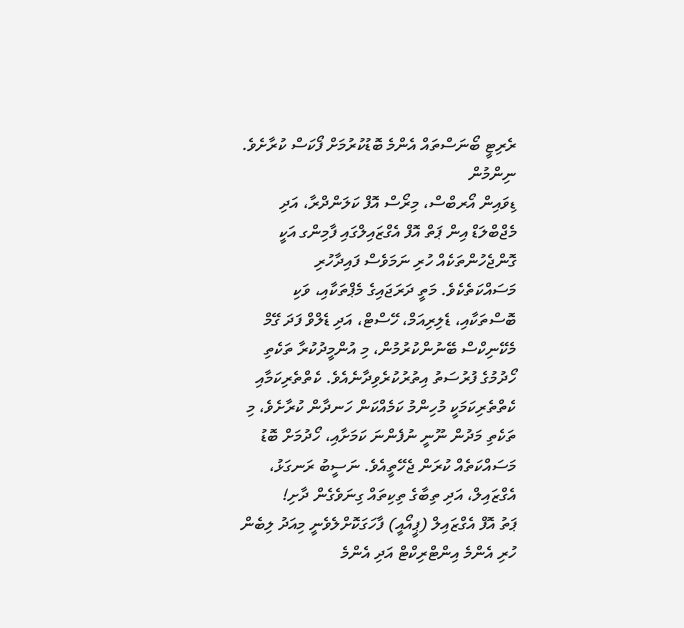ރެރިޓީ ބޯނަސްތައް އެންމެ ބޮޑުކުރުމަށް ފޯކަސް ކުރާށެވެ.
ނިންމުން
ޑިވައިން އޯރބްސް، މިރޯސް އޮފް ކަލަންދްރާ، އަދި މެޖްބްލަޑް އިން ޕަތް އޮފް އެގްޒައިލްގައި ފާމިންގ އަކީ ގޮންޖެހުންތަކެއް ހުރި ނަމަވެސް ފައިދާހުރި މަސައްކަތެކެވެ. މަތީ ދަރަޖައިގެ މެޕްތަކާއި، ވަކި ބޮސްތަކާއި، ޑެލިރިއަމް، ހޭސްޓް، އަދި ޑެލްވް ފަދަ ގޭމް މެކޭނިކްސް ބޭނުންކުރުމުން، މި އުންމީދުކުރާ ތަކެތި ހޯދުމުގެ ފުރުސަތު އިތުރުކުރެވިދާނެއެވެ. ކެތްތެރިކަމާއި ކެތްތެރިކަމަކީ މުހިންމު ކަމެއްކަން ހަނދާން ކުރާށެވެ، މި ތަކެތި މަދުން ނޫނީ ނުފެންނަ ކަމަށާއި، ހޯދުމަށް ބޮޑު މަސައްކަތެއް ކުރަން ޖެހޭތީއެވެ. ނަސީބު ރަނގަޅު، އެގްޒައިލް، އަދި ތިބާގެ ތިކިތައް ގިނަވެގެން ދާށި!
ޕަތު އޮފް އެގްޒައިލް (ޕީއޯއީ) ފާހަގަކޮށްލެވެނީ މިއަދު ލިބެން ހުރި އެންމެ އިންޓްރިކްޓް އަދި އެންމެ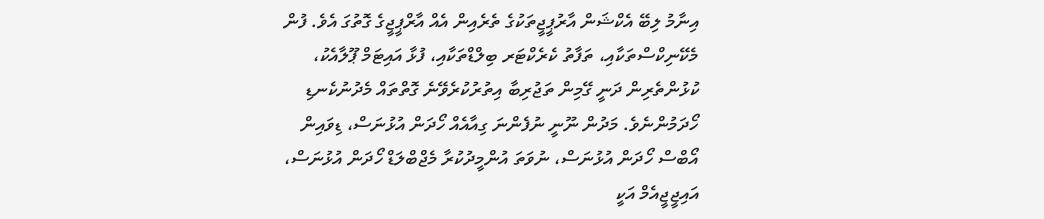އިނާމު ލިބޭ އެކްޝަން އާރުޕީޖީތަކުގެ ތެރެއިން އެއް އާރްޕީޖީގެ ގޮތުގަ އެވެ. ފުން މެކޭނިކްސްތަކާއި، ތަފާތު ކެރެކްޓަރ ބިލްޑްތަކާއި، ފުޅާ އައިޓަމް ޕޫލާއެކު، ކުޅުންތެރިން ދަނީ ގޭމިން ތަޖުރިބާ އިތުރުކުރެވޭނެ ގޮތްތައް މެދުނުކެނޑި ހޯދަމުންނެވެ. މަދުން ނޫނީ ނުފެންނަ ގިއާއެއް ހޯދަން އުޅުނަސް، ޑިވައިން އޯބްސް ހޯދަން އުޅުނަސް، ނުވަތަ އުންމީދުކުރާ މެޖްބްލަޑް ހޯދަން އުޅުނަސް، އައިޖީޖީއެމް އަކީ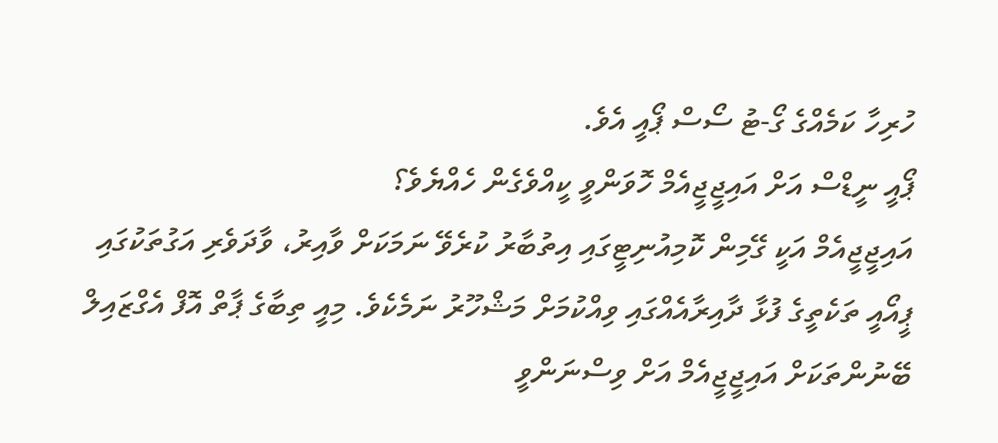ހުރިހާ ކަމެއްގެ ގޯ-ޓު ސޯސް ޕޯއީ އެވެ.
ޕޯއީ ނީޑްސް އަށް އައިޖީޖީއެމް ހޮވަންވީ ކީއްވެގެން ހެއްޔެވެ؟
އައިޖީޖީއެމް އަކީ ގޭމިން ކޮމިއުނިޓީގައި އިތުބާރު ކުރެވޭ ނަމަކަށް ވާއިރު، ވާދަވެރި އަގުތަކުގައި ޕީއޯއީ ތަކެތީގެ ފުޅާ ދާއިރާއެއްގައި ވިއްކުމަށް މަޝްހޫރު ނަމެކެވެ. މިއީ ތިބާގެ ޕާތް އޮފް އެގްޒައިލް ބޭނުންތަކަށް އައިޖީޖީއެމް އަށް ވިސްނަންވީ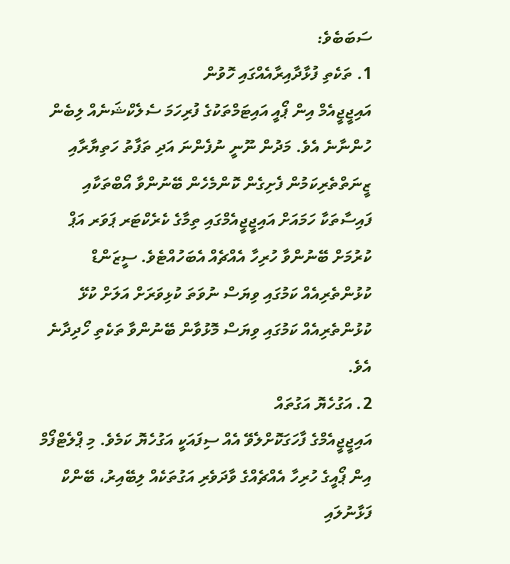ސަބަބެވެ:
1. ތަކެތި ފުޅާދާއިރާއެއްގައި ހޮވުން
އައިޖީޖީއެމް އިން ޕޯއީ އައިޓަމްތަކުގެ ފުރިހަމަ ސެލެކްޝަނެއް ލިބެން ހުންނާނެ އެވެ. މަދުން ނޫނީ ނުފެންނަ އަދި ތަފާތު ހަތިޔާރާއި ޒީނަތްތެރިކަމުން ފެށިގެން ކޮންމެހެން ބޭނުންވާ އޯބްތަކާއި ފައިސާތަކާ ހަމައަށް އައިޖީޖީއެމްގައި ތިމާގެ ކެރެކްޓަރ ޕަވަރ އަޕް ކުރުމަށް ބޭނުންވާ ހުރިހާ އެއްޗެއް އެބަހުއްޓެވެ. ސީޒަންޑް ކުޅުންތެރިއެއް ކަމުގައި ވިޔަސް ނުވަތަ ކުޅިވަރަށް އަލަށް ކުޅޭ ކުޅުންތެރިއެއް ކަމުގައި ވިޔަސް މޮޅުވާން ބޭނުންވާ ތަކެތި ހޯދިދާނެ އެވެ.
2. އަގުހެޔޮ އަގުތައް
އައިޖީޖީއެމްގެ ފާހަގަކޮށްލެވޭ އެއް ސިފައަކީ އަގުހެޔޮ ކަމެވެ. މި ޕްލެޓްފޯމް އިން ޕޯއީގެ ހުރިހާ އެއްޗެއްގެ ވާދަވެރި އަގުތަކެއް ލިބޭއިރު، ބޭންކް ފަޅާނުލައި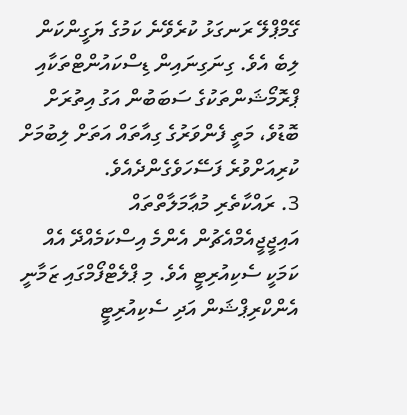ގޭމްޕްލޭ ރަނގަޅު ކުރެވޭނެ ކަމުގެ ޔަގީންކަން ލިބެ އެވެ. ގިނަގިނައިން ޑިސްކައުންޓްތަކާއި ޕްރޮމޯޝަންތަކުގެ ސަބަބުން އަގު އިތުރަށް ބޮޑުވެ، މަތީ ފެންވަރުގެ ގިއާތައް އަތަށް ލިބުމަށް ކުރިއަށްވުރެ ފަސޭހަވެގެންދެއެވެ.
3. ރައްކާތެރި މުޢާމަލާތްތައް
އައިޖީޖީއެމްއެޗުން އެންމެ އިސްކަމެއްދޭ އެއް ކަމަކީ ސެކިއުރިޓީ އެވެ. މި ޕްލެޓްފޯމްގައި ޒަމާނީ އެންކްރިޕްޝަން އަދި ސެކިއުރިޓީ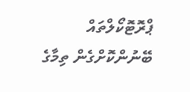ޕްރޮޓޮކޯލްތައް ބޭނުންކޮށްގެން ތިމާގެ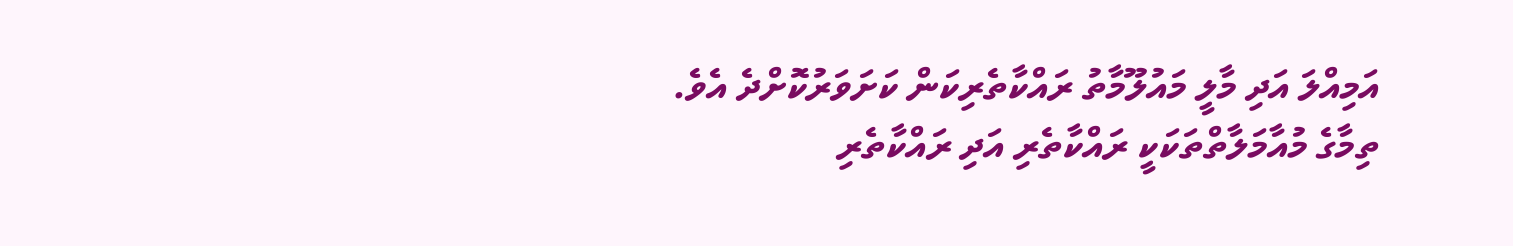އަމިއްލަ އަދި މާލީ މައުލޫމާތު ރައްކާތެރިކަން ކަށަވަރުކޮށްދެ އެވެ. ތިމާގެ މުއާމަލާތްތަކަކީ ރައްކާތެރި އަދި ރައްކާތެރި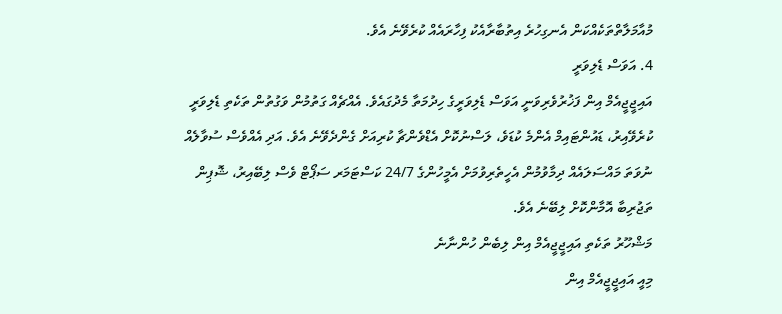މުއާމަލާތްތަކެއްކަން އެނގިހުރެ އިތުބާރާއެކު ފިހާރައެއް ކުރެވޭނެ އެވެ.
4. އަވަސް ޑެލިވަރީ
އައިޖީޖީއެމް އިން ފަޚުރުވެރިވަނީ އަވަސް ޑެލިވަރީގެ ހިދުމަތާ މެދުގައެވެ. އެއްޗެއް ގަތުމުން ވަގުތުން ތަކެތި ޑެލިވަރީ ކުރެވޭއިރު، ޑައުންޓައިމް އެންމެ ކުޑަވެ، ލަސްނުކޮށް އެޑްވެންޗާ ކުރިއަށް ގެންދެވޭނެ އެވެ. އަދި އެއްވެސް ސުވާލެއް ނުވަތަ މައްސަލައެއް ދިމާވުމުން އެހީތެރިވުމަށް އެމީހުންގެ 24/7 ކަސްޓަމަރ ސަޕޯޓް ވެސް ލިބޭއިރު، ޝޮޕިން ތަޖުރިބާ އޮމާންކޮށް ލިބޭނެ އެވެ.
މަޝްހޫރު ތަކެތި އައިޖީޖީއެމް އިން ލިބެން ހުންނާނެ
މިއީ އައިޖީޖީއެމް އިން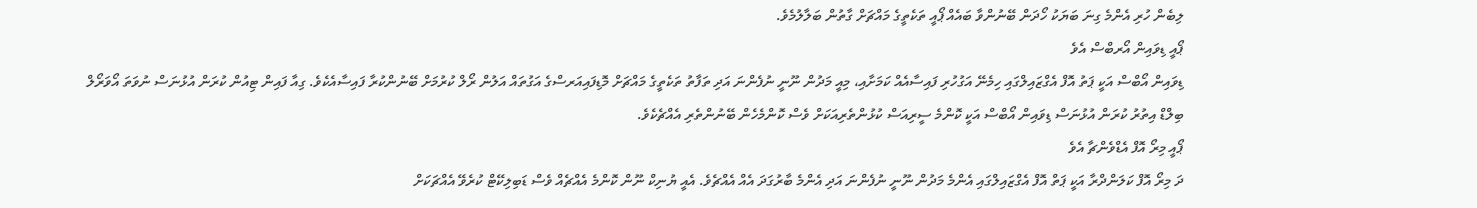ލިބެން ހުރި އެންމެ ގިނަ ބަޔަކު ހޯދަން ބޭނުންވާ ބައެއް ޕޯއީ ތަކެތީގެ މައްޗަށް ގާތުން ބަލާލުމެވެ.
ޕޯއީ ޑިވައިން އޯރބްސް އެވެ
ޑިވައިން އޯބްސް އަކީ ޕަތު އޮފް އެގްޒައިލްގައި ހިމެނޭ އަގުހުރި ފައިސާއެއް ކަމަށާއި، މިއީ މަދުން ނޫނީ ނުފެންނަ އަދި ތަފާތު ތަކެތީގެ މައްޗަށް މޮޑިފައިއަރސްގެ އަގުތައް އަލުން ރޯލް ކުރުމަށް ބޭނުންކުރާ ފައިސާއެކެވެ. ގިއާ ފައިން ޓިއުން ކުރަން އުޅުނަސް ނުވަތަ އޯވަރޯލް ބިލްޑް އިތުރު ކުރަން އުޅުނަސް ޑިވައިން އޯބްސް އަކީ ކޮންމެ ސީރިއަސް ކުޅުންތެރިއަކަށް ވެސް ކޮންމެހެން ބޭނުންތެރި އެއްޗެކެވެ.
ޕޯއީ މިރޯ އޮފް އެޑްވެންޗާ އެވެ
ދަ މިރޯ އޮފް ކަލަންދްރާ އަކީ ޕަތް އޮފް އެގްޒައިލްގައި އެންމެ މަދުން ނޫނީ ނުފެންނަ އަދި އެންމެ ބާރުގަދަ އެއް އެއްޗެވެ. އެއީ ޔުނިކް ނޫން ކޮންމެ އެއްޗެއް ވެސް ޑަބިލިކޭޓް ކުރެވޭ އެއްޗަކަށް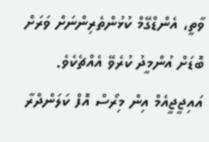ވާތީ، އެންޑްގޭމް ކުޅުންތެރިންނަށް ވަރަށް ބޮޑަށް އުންމީދު ކުރެވޭ އެއްޗެކެވެ. އައިޖީޖީއެމް އިން މިރޯސް އޮފް ކަލަންދްރާ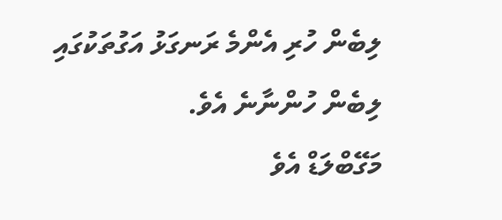ލިބެން ހުރި އެންމެ ރަނގަޅު އަގުތަކުގައި ލިބެން ހުންނާނެ އެވެ.
މަގޭބްލަޑް އެވެ